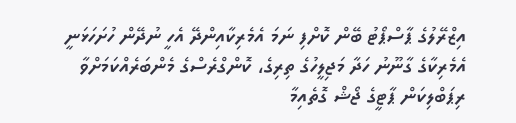އިޒްރޭލުގެ ޕާސްޕޯޓު ބޭން ކޮށްފި ނަމަ އެމެރިކާއިންދޭ އެހީ ނުދޭން ހުށަހަޅަނީ
އެމެރިކާގެ ގާނޫނު ހަދާ މަޖިލީހުގެ ތިރިގެ، ކޮންގްރެސްގެ މެންބަރެއްކަމަށްވާ ރިޕަބްލިކަން ޕާޓީގެ ޖޯޝް ގޮތެއިމާ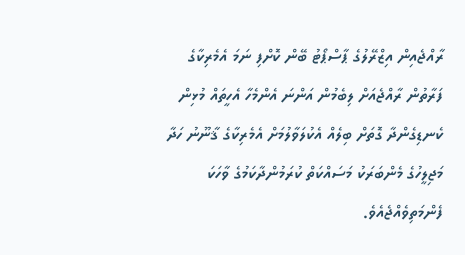ރާއްޖެއިން އިޒްރޭލުގެ ޕާސްޕޯޓު ބޭން ކޮށްފި ނަމަ އެމެރިކާގެ ފަރާތުން ރާއްޖެއަށް ލިބެމުން އަންނަ އެންމެހާ އެހީތައް މުޅިން ކެނޑިގެންދާ ގޮތަށް ބިލެއް އެކުލަވާލުމަށް އެމެރިކާގެ ޤާނޫނު ހަދާ މަޖިލީހުގެ މެންބަރަކު މަސައްކަތް ކުރަމުންދާކަމުގެ ވާހަކަ ފެންމަތިވެއްޖެއެވެ.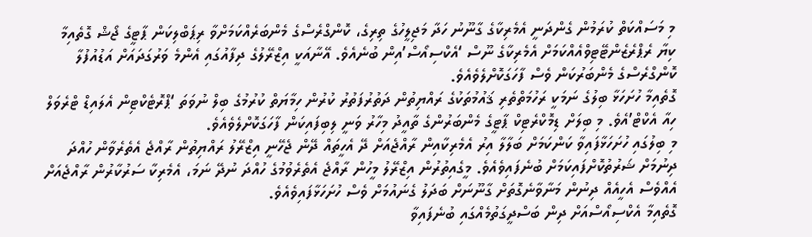މި މަސައްކަތް ކުރަމުން ގެންދަނީ އެމެރިކާގެ ގާނޫނު ހަދާ މަޖިލީހުގެ ތިރިގެ، ކޮންގްރެސްގެ މެންބަރެއްކަމަށްވާ ރިޕަބްލިކަން ޕާޓީގެ ޖޯޝް ގޮތެއިމާ ކިޔާ ރެޕްރެޒެންޓޭޓިވްއެއްކަމަށް އެމެރިކާގެ ނޫސް ‘އެކްސިއޯސް’އިން ބުނެއެވެ. އޭނާއަކީ އިޒްރޭލުގެ ދިފާއުގައި އެންމެ ވަރުގަދައަށް އަޑުއުފުލާ ކޮންގްރެސްގެ މެންބަރުކަން ވެސް ފާހަގަކޮށްލެވެއެވެ.
ގޮތެއިމާ ހުށަހަޅާ ބިލުގެ ނަމަކީ ރަހުމަތްތެރި ޤައުމުތަކުގެ ރައްޔިތުން ދަތުރުފަތުރު ކުރުން ހިމާޔަތް ކުރުމުގެ ބިލް ނުވަތަ ‘ޕްރޮޓެކްޓިން އެލައިޑް ޓްރެވަލް ހިއާ އެކްޓް’އެވެ. މި ބިލަށް ޑިމޮކްރެޓިކް ޕާޓީގެ މެންބަރުންގެ ތާއީދު މިހާރު ވަނީ ލިބިފައިކަން ފާހަގަކޮށްލެވެއެވެ.
މި ބިލުގައި ހުށަހަޅާފައިވާ ކަންކަމަށް ބަލާލާ އިރު އެމެރިކާއިން ރާއްޖެއަށް ދޭ އެހީތައް ދޭން ޖެހޭނީ އިޒްރޭލު ރައްޔިތުން ރާއްޖެ އެތެރެވާން ހުއްދަ ދިނުމަށް ޝަރުތުކޮށްފައިކަމަށް ބުނެފައިވެއެވެ. މީގެއިތުރުން އިޒްރޭލު މީހުން ރާއްޖެ އެތެރެވުމުގެ ހުއްދަ ނުދޭ ނަމަ، އެމެރިކާ ސަރުކާރުން ރާއްޖެއަށް އެއްވެސް އެހީއެއް ދިނުން މަނާވާނެގޮތަށް ގާނޫނަށް ބަދަލު ގެނައުމަށް ވެސް ހުށަހަޅާފައިވެއެވެ.
ގޮތެއިމާ އެކްސިއޯސްއަށް ދިން ބަސްދީގަތުމެއްގައި ބުނެފައިވާ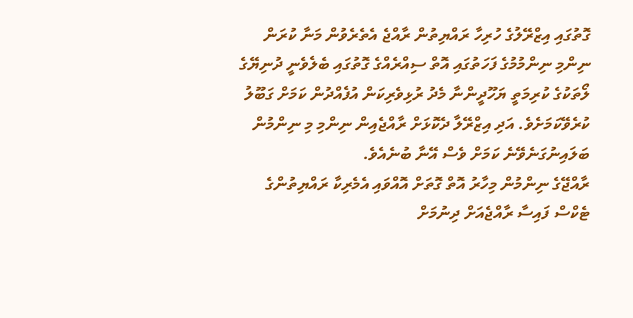ގޮތުގައި އިޒްރޭލުގެ ހުރިހާ ރައްޔިތުން ރާއްޖެ އެތެރެވުން މަނާ ކުރަން ނިންމި ނިންމުމުގެ ފަހަތުގައި އޮތް ސިއްރެއްގެ ގޮތުގައި ބެލެވެނީ ދުނިޔޭގެ ލޯތަކުގެ ކުރިމަތީ ޔަހޫދީންނާ މެދު ރުޅިވެރިކަން އުފެއްދުން ކަމަށް ގަބޫލު ކުރެވޭކަމަށެވެ. އަދި އިޒްރޭލާ ދެކޮޅަށް ރާއްޖެއިން ނިންމި މި ނިންމުން ބަލައިނުގަނެވޭނެ ކަމަށް ވެސް އޭނާ ބުނެއެވެ.
ރާއްޖޭގެ ނިންމުން މިހާރު އޮތް ގޮތަށް އޮއްވައި އެމެރިކާ ރައްޔިތުންގެ ޓެކްސް ފައިސާ ރާއްޖެއަށް ދިނުމަށް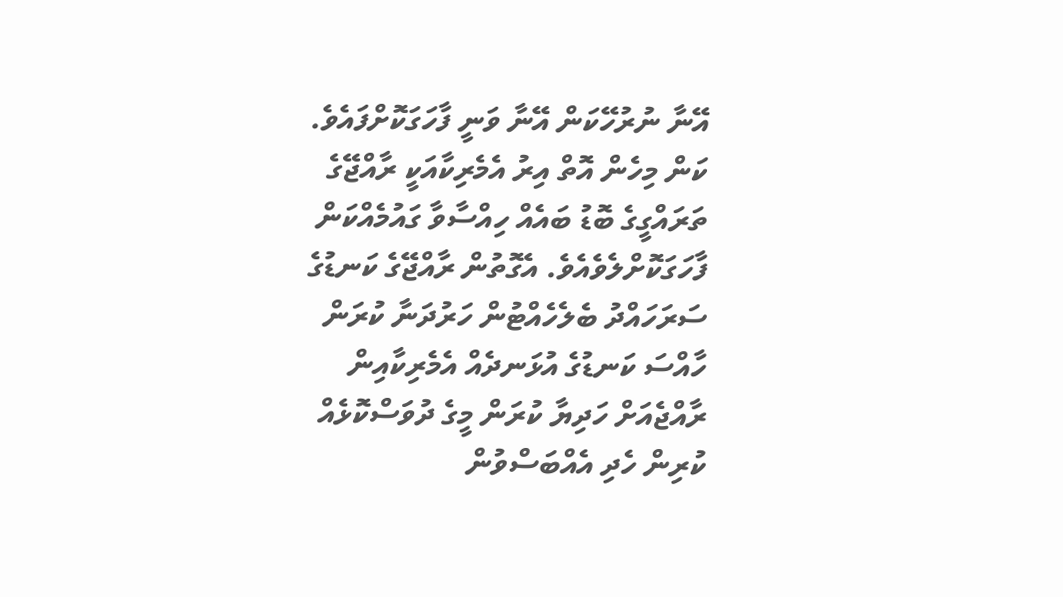އޭނާ ނުރުހޭކަން އޭނާ ވަނީ ފާހަގަކޮށްފައެވެ.
ކަން މިހެން އޮތް އިރު އެމެރިކާއަކީ ރާއްޖޭގެ ތަރައްގީގެ ބޮޑު ބައެއް ހިއްސާވާ ގައުމެއްކަން ފާހަގަކޮށްލެވެއެވެ. އެގޮތުން ރާއްޖޭގެ ކަނޑުގެ ސަރަހައްދު ބެލެހެއްޓުން ހަރުދަނާ ކުރަން ހާއްސަ ކަނޑުގެ އުޅަނދެއް އެމެރިކާއިން ރާއްޖެއަށް ހަދިޔާ ކުރަން މީގެ ދުވަސްކޮޅެއް ކުރިން ހެދި އެއްބަސްވުން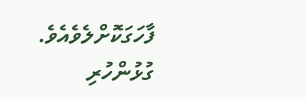ފާހަގަކޮށްލެވެއެވެ.
ގުޅުންހުރި